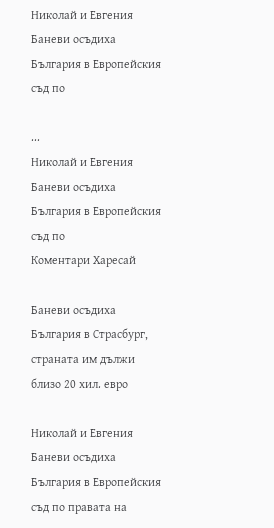Николай и Евгения Баневи осъдиха България в Европейския съд по

...
Николай и Евгения Баневи осъдиха България в Европейския съд по
Коментари Харесай

Баневи осъдиха България в Страсбург, страната им дължи близо 20 хил. евро

Николай и Евгения Баневи осъдиха България в Европейския съд по правата на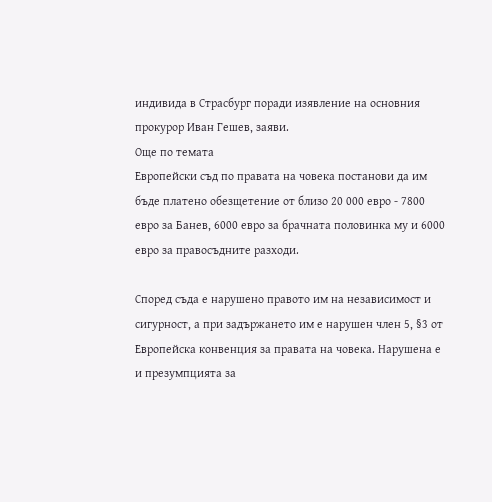индивида в Страсбург поради изявление на основния прокурор Иван Гешев, заяви.
Още по темата
Европейски съд по правата на човека постанови да им бъде платено обезщетение от близо 20 000 евро - 7800 евро за Банев, 6000 евро за брачната половинка му и 6000 евро за правосъдните разходи.

Според съда е нарушено правото им на независимост и сигурност, а при задържането им е нарушен член 5, §3 от Европейска конвенция за правата на човека. Нарушена е и презумпцията за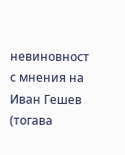невиновност с мнения на Иван Гешев (тогава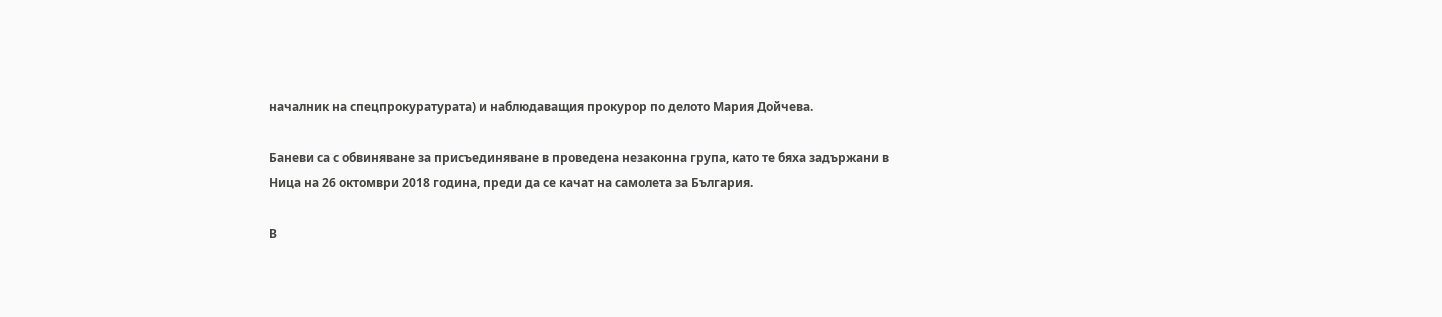началник на спецпрокуратурата) и наблюдаващия прокурор по делото Мария Дойчева.

Баневи са с обвиняване за присъединяване в проведена незаконна група, като те бяха задържани в Ница на 26 октомври 2018 година, преди да се качат на самолета за България.

В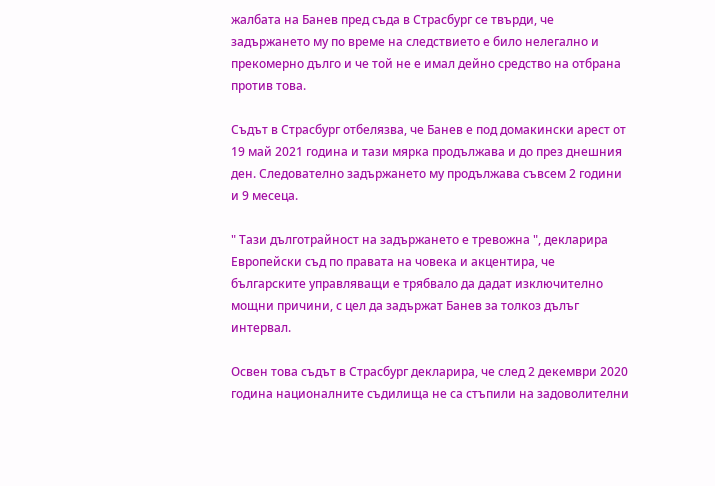жалбата на Банев пред съда в Страсбург се твърди, че задържането му по време на следствието е било нелегално и прекомерно дълго и че той не е имал дейно средство на отбрана против това.

Съдът в Страсбург отбелязва, че Банев е под домакински арест от 19 май 2021 година и тази мярка продължава и до през днешния ден. Следователно задържането му продължава съвсем 2 години и 9 месеца.

" Тази дълготрайност на задържането е тревожна ", декларира Европейски съд по правата на човека и акцентира, че българските управляващи е трябвало да дадат изключително мощни причини, с цел да задържат Банев за толкоз дълъг интервал.

Освен това съдът в Страсбург декларира, че след 2 декември 2020 година националните съдилища не са стъпили на задоволителни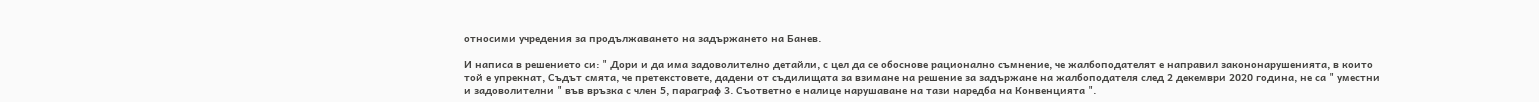относими учредения за продължаването на задържането на Банев.

И написа в решението си: " Дори и да има задоволително детайли, с цел да се обоснове рационално съмнение, че жалбоподателят е направил закононарушенията, в които той е упрекнат, Съдът смята, че претекстовете, дадени от съдилищата за взимане на решение за задържане на жалбоподателя след 2 декември 2020 година, не са " уместни и задоволителни " във връзка с член 5, параграф 3. Съответно е налице нарушаване на тази наредба на Конвенцията ".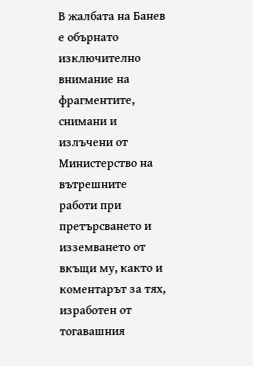В жалбата на Банев е обърнато изключително внимание на фрагментите, снимани и излъчени от Министерство на вътрешните работи при претърсването и изземването от вкъщи му, както и коментарът за тях, изработен от тогавашния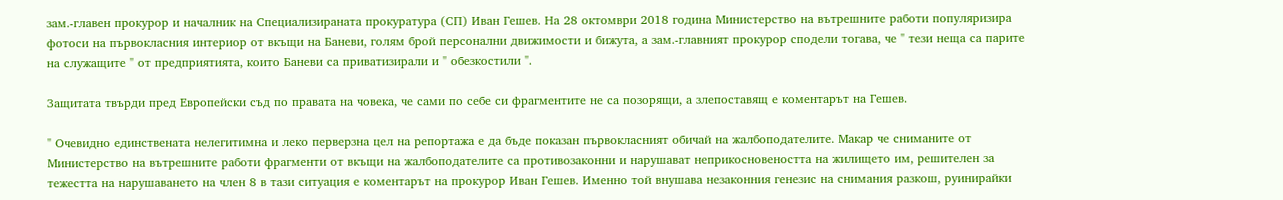зам.-главен прокурор и началник на Специализираната прокуратура (СП) Иван Гешев. На 28 октомври 2018 година Министерство на вътрешните работи популяризира фотоси на първокласния интериор от вкъщи на Баневи, голям брой персонални движимости и бижута, а зам.-главният прокурор сподели тогава, че " тези неща са парите на служащите " от предприятията, които Баневи са приватизирали и " обезкостили ".

Защитата твърди пред Европейски съд по правата на човека, че сами по себе си фрагментите не са позорящи, а злепоставящ е коментарът на Гешев.

" Очевидно единствената нелегитимна и леко перверзна цел на репортажа е да бъде показан първокласният обичай на жалбоподателите. Макар че сниманите от Министерство на вътрешните работи фрагменти от вкъщи на жалбоподателите са противозаконни и нарушават неприкосновеността на жилището им, решителен за тежестта на нарушаването на член 8 в тази ситуация е коментарът на прокурор Иван Гешев. Именно той внушава незаконния генезис на снимания разкош, руинирайки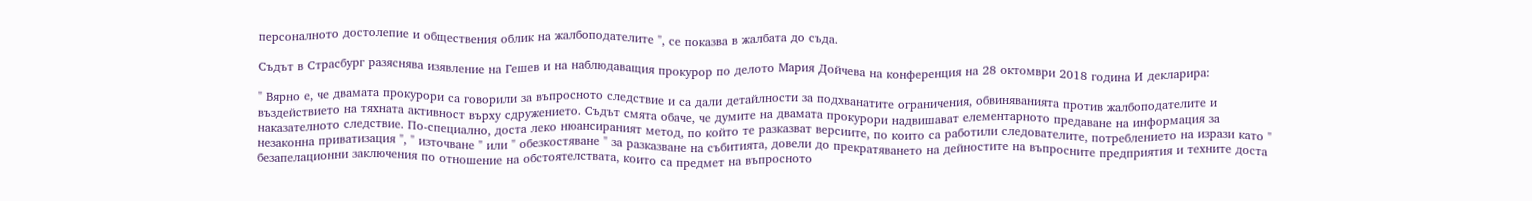персоналното достолепие и обществения облик на жалбоподателите ", се показва в жалбата до съда.

Съдът в Страсбург разяснява изявление на Гешев и на наблюдаващия прокурор по делото Мария Дойчева на конференция на 28 октомври 2018 година И декларира:

" Вярно е, че двамата прокурори са говорили за въпросното следствие и са дали детайлности за подхванатите ограничения, обвиняванията против жалбоподателите и въздействието на тяхната активност върху сдружението. Съдът смята обаче, че думите на двамата прокурори надвишават елементарното предаване на информация за наказателното следствие. По-специално, доста леко нюансираният метод, по който те разказват версиите, по които са работили следователите, потреблението на изрази като " незаконна приватизация ", " източване " или " обезкостяване " за разказване на събитията, довели до прекратяването на дейностите на въпросните предприятия и техните доста безапелационни заключения по отношение на обстоятелствата, които са предмет на въпросното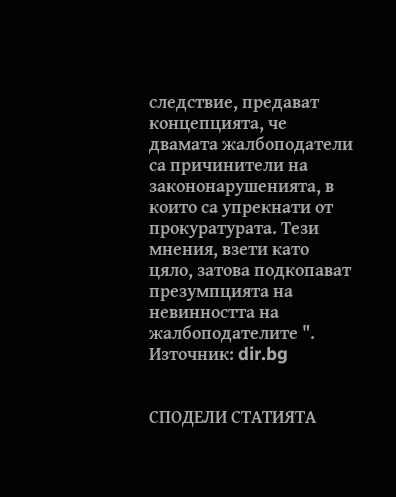следствие, предават концепцията, че двамата жалбоподатели са причинители на закононарушенията, в които са упрекнати от прокуратурата. Тези мнения, взети като цяло, затова подкопават презумпцията на невинността на жалбоподателите ".
Източник: dir.bg


СПОДЕЛИ СТАТИЯТА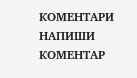КОМЕНТАРИ
НАПИШИ КОМЕНТАР